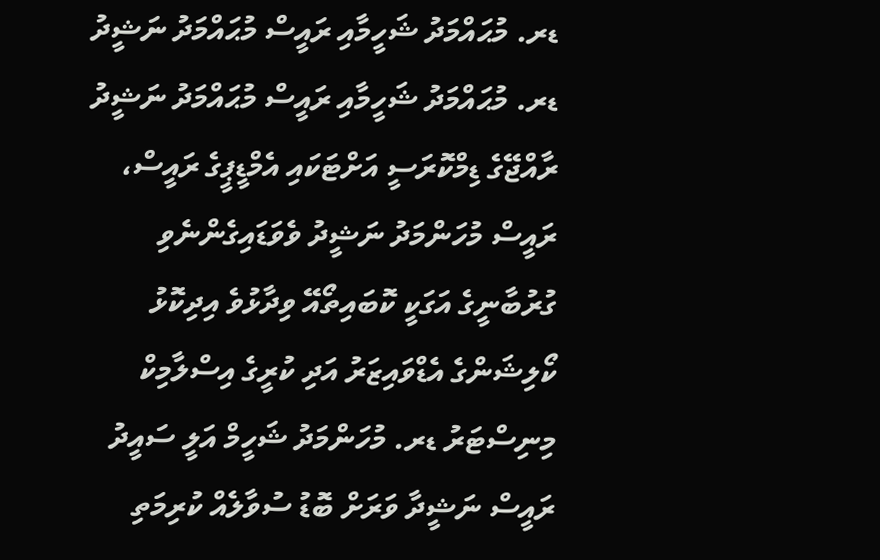ޑރ. މުޙައްމަދު ޝަހީމާއި ރައީސް މުޙައްމަދު ނަޝީދު
ޑރ. މުޙައްމަދު ޝަހީމާއި ރައީސް މުޙައްމަދު ނަޝީދު
ރާއްޖޭގެ ޑިމްކޮރަސީ އަށްޓަކައި އެމްޑީޕީގެ ރައީސް، ރައީސް މުހަންމަދު ނަޝީދު ވެވަޑައިގެންނެވި ގުރުބާނީގެ އަގަކީ ކޮބައިތޯއޭ ވިދާޅުވެ އިދިކޮޅު ކޯލިޝަންގެ އެޑްވައިޒަރު އަދި ކުރީގެ އިސްލާމިކް މިނިސްޓަރު ޑރ. މުހަންމަދު ޝަހީމް އަލީ ސައީދު ރައީސް ނަޝީދާ ވަރަށް ބޮޑު ސުވާލެއް ކުރިމަތި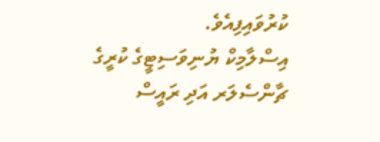ކުރުވައިފިއެވެ.
އިސްލާމިކް ޔުނިވަސިޓީގެ ކުރީގެ ޗާންސެލަރ އަދި ރައީސް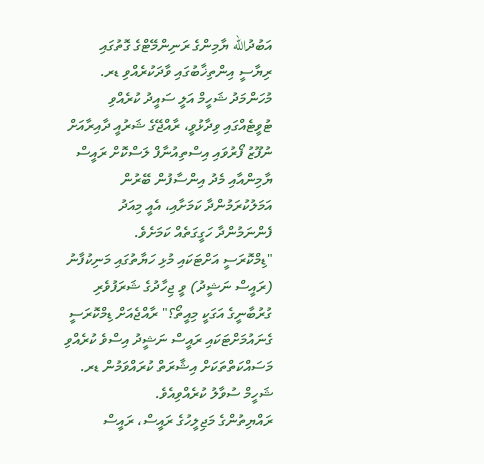އަބުދުالله ޔާމިންގެ ރަނިންމޭޓްގެ ގޮތުގައި ރިޔާސީ އިންތިޚާބުގައި ވާދަކުރެއްވި ޑރ. މުހަންމަދު ޝަހީމް އަލީ ސައީދު ކުރެއްވި ޓުވީޓެއްގައި ވިދާޅުވީ، ރާއްޖޭގެ ޝަރުއީ ދާއިރާއަށް ނުފޫޒު ފޯރުވައި އިސްތިއުނާފް ލަސްކޮށް ރައީސް ޔާމިންއާއި މެދު އިންސާފުން ބޭރުން އަމަލުކުރަމުންދާ ކަމަށާއި، އެއީ މިއަދު ފެންނަމުންދާ ހަގީގަތެއް ކަމަށެވެ.
"ޑިމްކޮރަސީ އަށްޓަކައި މުޅި ހަޔާތުގައި މަނިކުފާނު (ރައީސް ނަޝީދު) ވީ ޖިހާދުގެ ޝަރަފުވެރި ގުރުބާނީގެ އަގަކީ މިއީތޯ؟" ރާއްޖެއަށް ޑިމްކޮރަސީ ގެނައުމަށްޓަކައި ރައީސް ނަޝީދު އިސްވެ ކުރެއްވި މަސައްކަތްތަކަށް އިޝާރަތް ކުރައްވަމުން ޑރ. ޝަހީމް ސުވާލު ކުރެއްވިއެވެ.
ރައްޔިތުންގެ މަޖިލީހުގެ ރައީސް، ރައީސް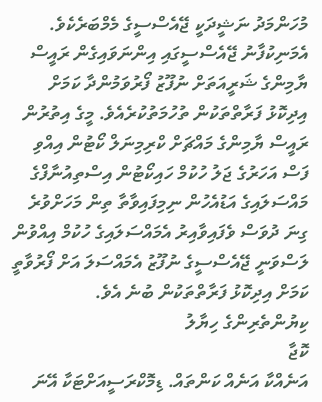މުހަންމަދު ނަޝީދަކީ ޖޭއެސްސީގެ މެމްބަރެކެވެ. އެމަނިކުފާނު ޖޭއެސްސީގައި އިންނަވައިގެން ރައީސް ޔާމިންގެ ޝަރީއަތަށް ނުފޫޒު ފޯރުވަމުންދާ ކަމަށް އިދިކޮޅު ފަރާތްތަކުން ތުހުމަތުކުރެއެވެ. މީގެ އިތުރުން ރައީސް ޔާމިންގެ މައްޗަށް ކްރިމިނަލް ކޯޓުން އިއްވި ފަސް އަހަރުގެ ޖަލު ހުކުމް ހައިކޯޓުން އިސްތިއުނާފްގެ މައްސަލައިގެ އަޑުއެހުން ނިމިފައިވާތާ ތިން މަހަށްވުރެ ގިނަ ދުވަސް ވެފައިވާއިރު އެމައްސަލައިގެ ހުކުމް އިއްވުން ލަސްވަނީ ޖޭއެސްސީގެ ނުފޫޒު އެމައްސަލަ އަށް ފޯރުވާތީ ކަމަށް އިދިކޮޅު ފަރާތްތަކުން ބުނެ އެވެ.
ކިޔުންތެރިންގެ ހިޔާލު
ކޮޖާ
އަނެއްކާ އަނެއް ކަންތައް. ޑިމޮކްރަސީއަށްޓަކާ އޭނަ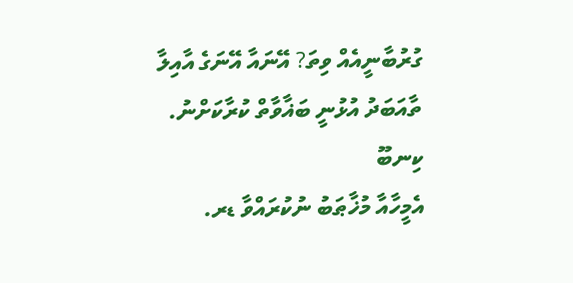ގުރުބާނީއެއް ވިތަ? އޭނައާ އޭނަގެ އާއިލާ ތާއަބަދު އުޅުނީ ބަޣާވާތް ކުރާކަށްނު.
ކިނބޫ
އެމީހާއާ މުޚާޠަބު ނުކުރައްވާ ޑރ.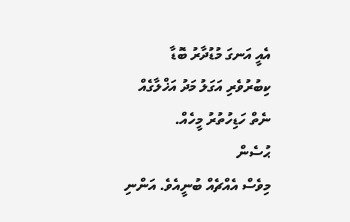އެއީ އަނގަ މުޑުދާރު ބޮޑާ ކިބުރުވެރި އަގަލު މަދު އަޚްލާގެއް ނެތް ހަޑިހުތުރު މީހެއް.
ޙުސެން
މިވެސް އެއްޗެއް ބުނީއެވެ. އަންނި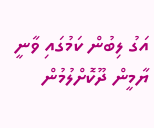އަގު ލިބުން ކަމުގައި ވާނީ ޔާމީން ދޫކޮށްލުމުން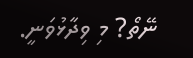ނޭތޯ? މި ވިދާޅުވަނީ.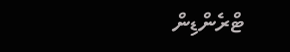ޓްރެންޑިން